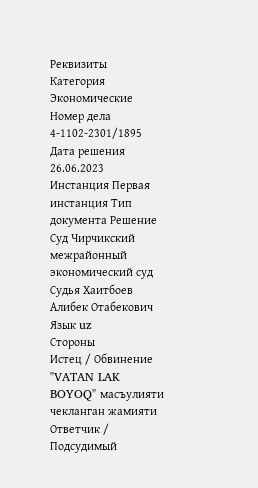Реквизиты
Категория Экономические Номер дела 4-1102-2301/1895 Дата решения 26.06.2023 Инстанция Первая инстанция Тип документа Решение Суд Чирчикский межрайонный экономический суд Судья Хаитбоев Алибек Отабекович Язык uz
Стороны
Истец / Обвинение "VATAN LAK BOYOQ" масъулияти чекланган жамияти Ответчик / Подсудимый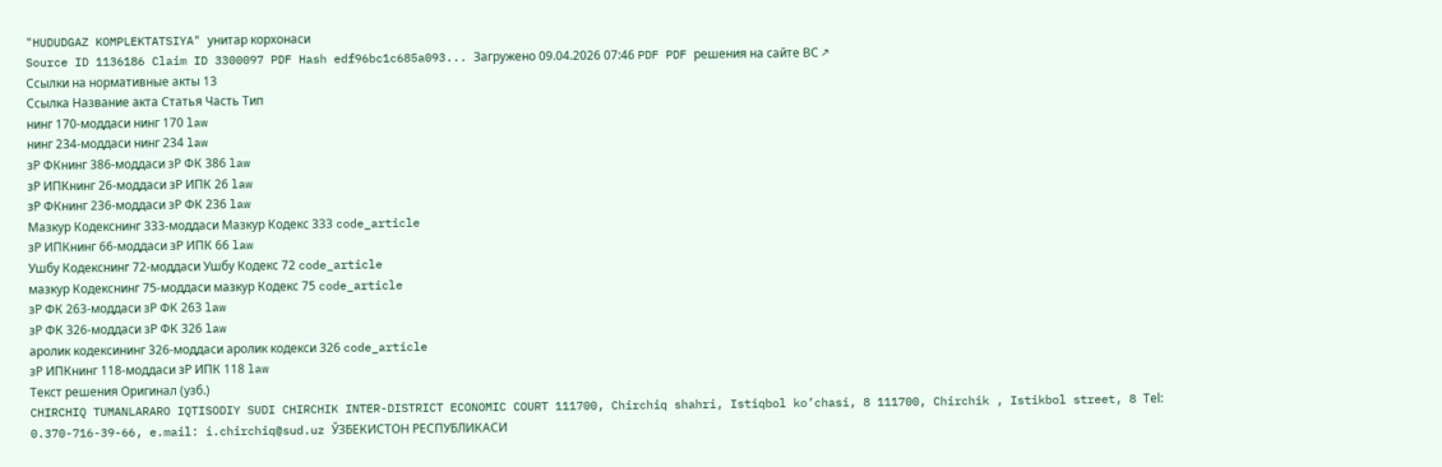"HUDUDGAZ KOMPLEKTATSIYA" унитар корхонаси
Source ID 1136186 Claim ID 3300097 PDF Hash edf96bc1c685a093... Загружено 09.04.2026 07:46 PDF PDF решения на сайте ВС ↗
Ссылки на нормативные акты 13
Ссылка Название акта Статья Часть Тип
нинг 170-моддаси нинг 170 law
нинг 234-моддаси нинг 234 law
зР ФКнинг 386-моддаси зР ФК 386 law
зР ИПКнинг 26-моддаси зР ИПК 26 law
зР ФКнинг 236-моддаси зР ФК 236 law
Мазкур Кодекснинг 333-моддаси Мазкур Кодекс 333 code_article
зР ИПКнинг 66-моддаси зР ИПК 66 law
Ушбу Кодекснинг 72-моддаси Ушбу Кодекс 72 code_article
мазкур Кодекснинг 75-моддаси мазкур Кодекс 75 code_article
зР ФК 263-моддаси зР ФК 263 law
зР ФК 326-моддаси зР ФК 326 law
аролик кодексининг 326-моддаси аролик кодекси 326 code_article
зР ИПКнинг 118-моддаси зР ИПК 118 law
Текст решения Оригинал (узб.)
CHIRCHIQ TUMANLARARO IQTISODIY SUDI CHIRCHIK INTER-DISTRICT ECONOMIC COURT 111700, Chirchiq shahri, Istiqbol ko’chasi, 8 111700, Chirchik , Istikbol street, 8 Тel: 0.370-716-39-66, e.mail: i.chirchiq@sud.uz ЎЗБЕКИСТОН РЕСПУБЛИКАСИ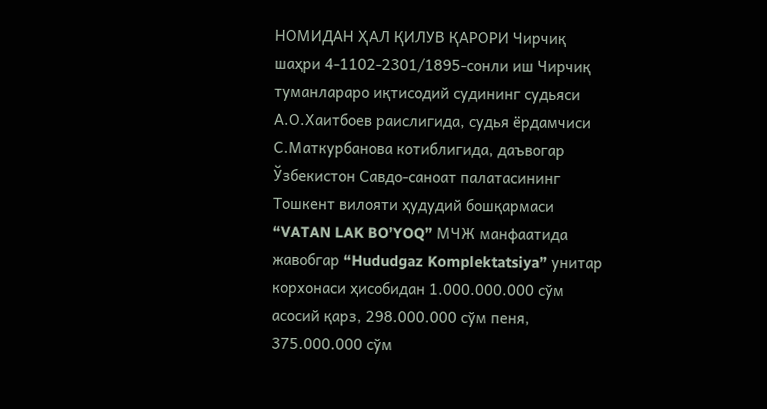НОМИДАН ҲАЛ ҚИЛУВ ҚАРОРИ Чирчиқ шаҳри 4-1102-2301/1895-сонли иш Чирчиқ туманлараро иқтисодий судининг судьяси А.О.Хаитбоев раислигида, судья ёрдамчиси С.Маткурбанова котиблигида, даъвогар Ўзбекистон Савдо-саноат палатасининг Тошкент вилояти ҳудудий бошқармаси “VATAN LAK BO’YOQ” МЧЖ манфаатида жавобгар “Hududgaz Komplektatsiya” унитар корхонаси ҳисобидан 1.000.000.000 сўм асосий қарз, 298.000.000 сўм пеня, 375.000.000 сўм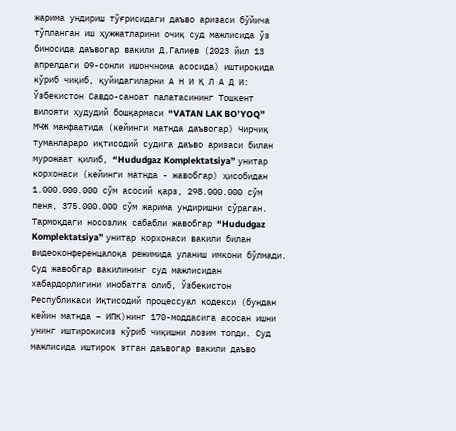жарима ундириш тўғрисидаги даъво аризаси бўйича тўпланган иш ҳужжатларини очиқ суд мажлисида ўз биносида даъвогар вакили Д.Галиев (2023 йил 13 апрелдаги 09-сонли ишончнома асосида) иштирокида кўриб чиқиб, қуйидагиларни А Н И Қ Л А Д И: Ўзбекистон Савдо-саноат палатасининг Тошкент вилояти ҳудудий бошқармаси “VATAN LAK BO’YOQ” МЧЖ манфаатида (кейинги матнда даъвогар) Чирчиқ туманлараро иқтисодий судига даъво аризаси билан мурожаат қилиб, “Hududgaz Komplektatsiya” унитар корхонаси (кейинги матнда - жавобгар) ҳисобидан 1.000.000.000 сўм асосий қарз, 298.000.000 сўм пеня, 375.000.000 сўм жарима ундиришни сўраган. Тармоқдаги носозлик сабабли жавобгар “Hududgaz Komplektatsiya” унитар корхонаси вакили билан видеоконференцалоқа режимида уланиш имкони бўлмади. Суд жавобгар вакилининг суд мажлисидан хабардорлигини инобатга олиб, Ўзбекистон Республикаси Иқтисодий процессуал кодекси (бундан кейин матнда – ИПК)нинг 170-моддасига асосан ишни унинг иштирокисиз кўриб чиқишни лозим топди. Суд мажлисида иштирок этган даъвогар вакили даъво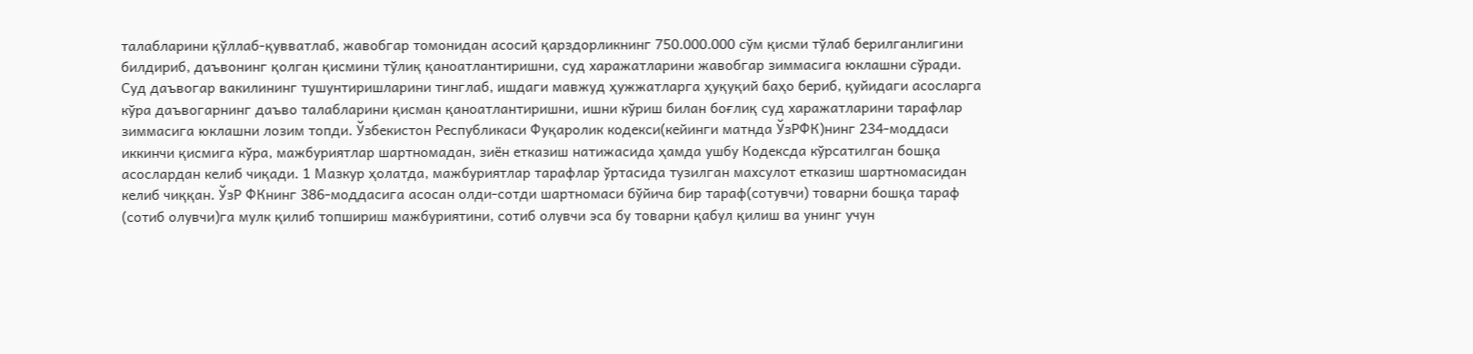талабларини қўллаб-қувватлаб, жавобгар томонидан асосий қарздорликнинг 750.000.000 сўм қисми тўлаб берилганлигини билдириб, даъвонинг қолган қисмини тўлиқ қаноатлантиришни, суд харажатларини жавобгар зиммасига юклашни сўради. Суд даъвогар вакилининг тушунтиришларини тинглаб, ишдаги мавжуд ҳужжатларга ҳуқуқий баҳо бериб, қуйидаги асосларга кўра даъвогарнинг даъво талабларини қисман қаноатлантиришни, ишни кўриш билан боғлиқ суд харажатларини тарафлар зиммасига юклашни лозим топди. Ўзбекистон Республикаси Фуқаролик кодекси(кейинги матнда ЎзРФК)нинг 234-моддаси иккинчи қисмига кўра, мажбуриятлар шартномадан, зиён етказиш натижасида ҳамда ушбу Кодексда кўрсатилган бошқа асослардан келиб чиқади. 1 Мазкур ҳолатда, мажбуриятлар тарафлар ўртасида тузилган махсулот етказиш шартномасидан келиб чиққан. ЎзР ФКнинг 386-моддасига асосан олди-сотди шартномаси бўйича бир тараф(сотувчи) товарни бошқа тараф (сотиб олувчи)га мулк қилиб топшириш мажбуриятини, сотиб олувчи эса бу товарни қабул қилиш ва унинг учун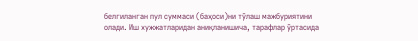белгиланган пул суммаси (баҳоси)ни тўлаш мажбуриятини олади. Иш хужжатларидан аниқланишича, тарафлар ўртасида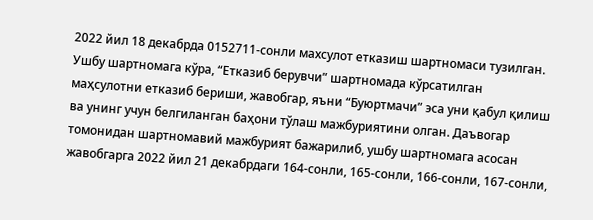2022 йил 18 декабрда 0152711-сонли махсулот етказиш шартномаси тузилган. Ушбу шартномага кўра, “Етказиб берувчи” шартномада кўрсатилган маҳсулотни етказиб бериши, жавобгар, яъни “Буюртмачи” эса уни қабул қилиш ва унинг учун белгиланган баҳони тўлаш мажбуриятини олган. Даъвогар томонидан шартномавий мажбурият бажарилиб, ушбу шартномага асосан жавобгарга 2022 йил 21 декабрдаги 164-сонли, 165-сонли, 166-сонли, 167-сонли,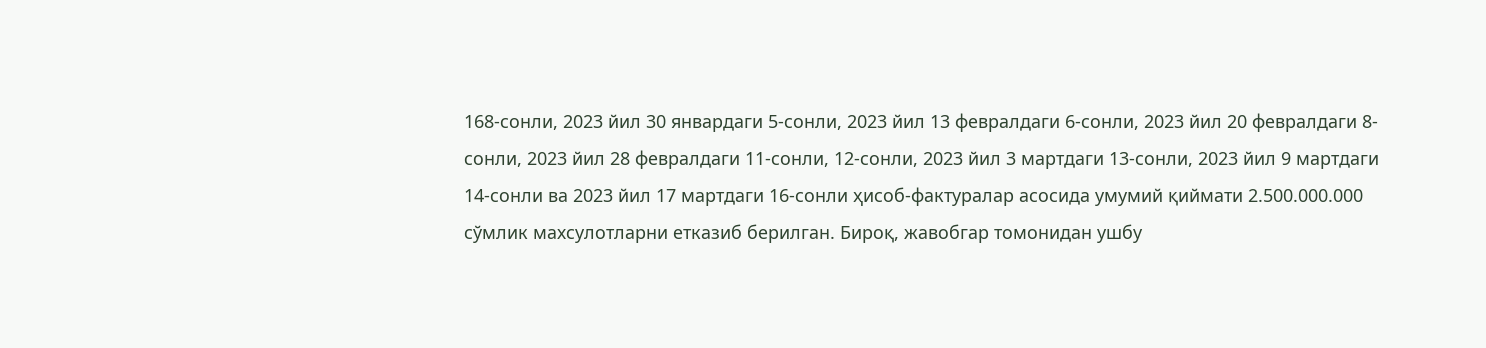168-сонли, 2023 йил 30 январдаги 5-сонли, 2023 йил 13 февралдаги 6-сонли, 2023 йил 20 февралдаги 8-сонли, 2023 йил 28 февралдаги 11-сонли, 12-сонли, 2023 йил 3 мартдаги 13-сонли, 2023 йил 9 мартдаги 14-сонли ва 2023 йил 17 мартдаги 16-сонли ҳисоб-фактуралар асосида умумий қиймати 2.500.000.000 сўмлик махсулотларни етказиб берилган. Бироқ, жавобгар томонидан ушбу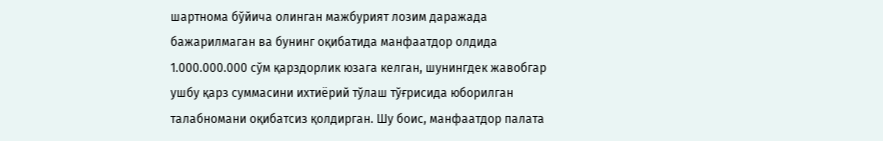шартнома бўйича олинган мажбурият лозим даражада бажарилмаган ва бунинг оқибатида манфаатдор олдида 1.000.000.000 сўм қарздорлик юзага келган, шунингдек жавобгар ушбу қарз суммасини ихтиёрий тўлаш тўғрисида юборилган талабномани оқибатсиз қолдирган. Шу боис, манфаатдор палата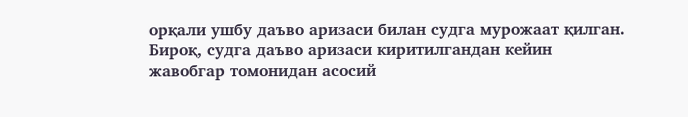орқали ушбу даъво аризаси билан судга мурожаат қилган. Бироқ, судга даъво аризаси киритилгандан кейин жавобгар томонидан асосий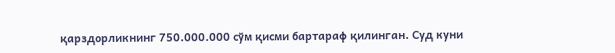қарздорликнинг 750.000.000 сўм қисми бартараф қилинган. Суд куни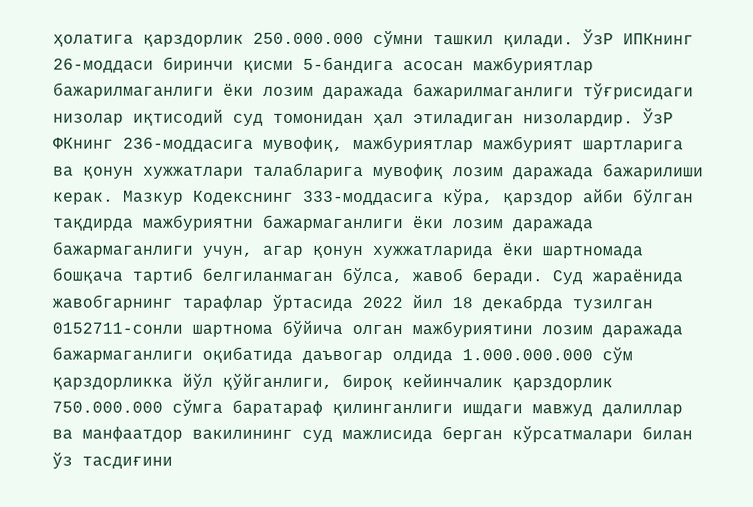ҳолатига қарздорлик 250.000.000 сўмни ташкил қилади. ЎзР ИПКнинг 26-моддаси биринчи қисми 5-бандига асосан мажбуриятлар бажарилмаганлиги ёки лозим даражада бажарилмаганлиги тўғрисидаги низолар иқтисодий суд томонидан ҳал этиладиган низолардир. ЎзР ФКнинг 236-моддасига мувофиқ, мажбуриятлар мажбурият шартларига ва қонун хужжатлари талабларига мувофиқ лозим даражада бажарилиши керак. Мазкур Кодекснинг 333-моддасига кўра, қарздор айби бўлган тақдирда мажбуриятни бажармаганлиги ёки лозим даражада бажармаганлиги учун, агар қонун хужжатларида ёки шартномада бошқача тартиб белгиланмаган бўлса, жавоб беради. Суд жараёнида жавобгарнинг тарафлар ўртасида 2022 йил 18 декабрда тузилган 0152711-сонли шартнома бўйича олган мажбуриятини лозим даражада бажармаганлиги оқибатида даъвогар олдида 1.000.000.000 сўм қарздорликка йўл қўйганлиги, бироқ кейинчалик қарздорлик 750.000.000 сўмга баратараф қилинганлиги ишдаги мавжуд далиллар ва манфаатдор вакилининг суд мажлисида берган кўрсатмалари билан ўз тасдиғини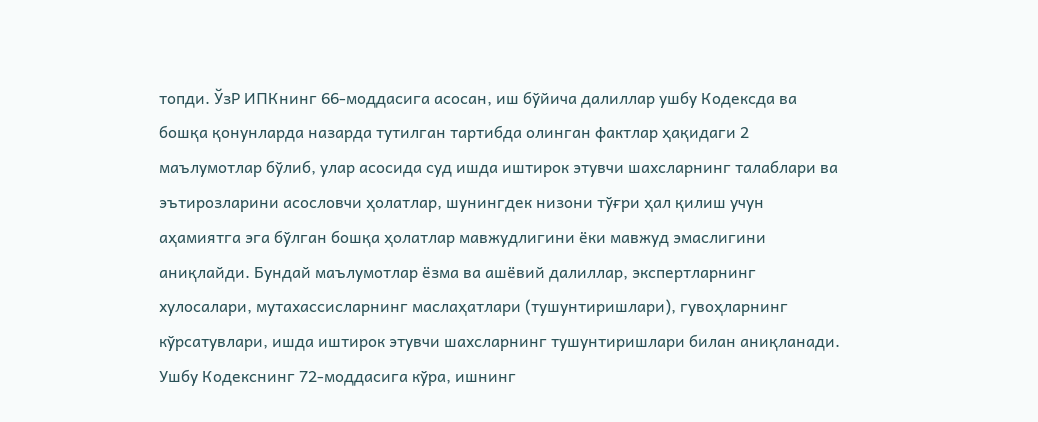топди. ЎзР ИПКнинг 66-моддасига асосан, иш бўйича далиллар ушбу Кодексда ва бошқа қонунларда назарда тутилган тартибда олинган фактлар ҳақидаги 2 маълумотлар бўлиб, улар асосида суд ишда иштирок этувчи шахсларнинг талаблари ва эътирозларини асословчи ҳолатлар, шунингдек низони тўғри ҳал қилиш учун аҳамиятга эга бўлган бошқа ҳолатлар мавжудлигини ёки мавжуд эмаслигини аниқлайди. Бундай маълумотлар ёзма ва ашёвий далиллар, экспертларнинг хулосалари, мутахассисларнинг маслаҳатлари (тушунтиришлари), гувоҳларнинг кўрсатувлари, ишда иштирок этувчи шахсларнинг тушунтиришлари билан аниқланади. Ушбу Кодекснинг 72-моддасига кўра, ишнинг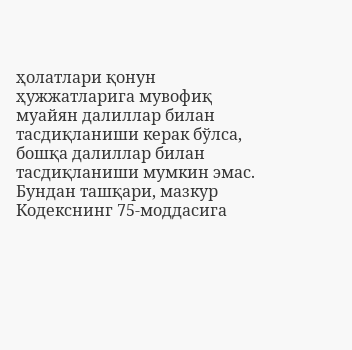ҳолатлари қонун ҳужжатларига мувофиқ муайян далиллар билан тасдиқланиши керак бўлса, бошқа далиллар билан тасдиқланиши мумкин эмас. Бундан ташқари, мазкур Кодекснинг 75-моддасига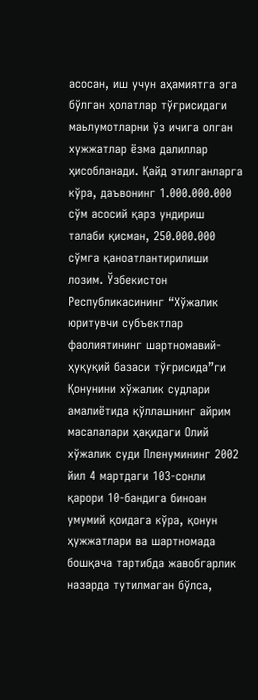асосан, иш учун аҳамиятга эга бўлган ҳолатлар тўғрисидаги маьлумотларни ўз ичига олган хужжатлар ёзма далиллар ҳисобланади. Қайд этилганларга кўра, даъвонинг 1.000.000.000 сўм асосий қарз ундириш талаби қисман, 250.000.000 сўмга қаноатлантирилиши лозим. Ўзбекистон Республикасининг “Хўжалик юритувчи субъектлар фаолиятининг шартномавий-ҳуқуқий базаси тўғрисида”ги Қонунини хўжалик судлари амалиётида қўллашнинг айрим масалалари ҳақидаги Олий хўжалик суди Пленумининг 2002 йил 4 мартдаги 103-сонли қарори 10-бандига биноан умумий қоидага кўра, қонун ҳужжатлари ва шартномада бошқача тартибда жавобгарлик назарда тутилмаган бўлса,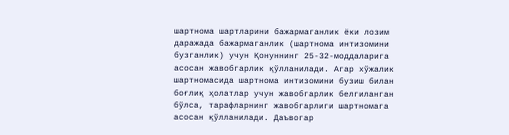шартнома шартларини бажармаганлик ёки лозим даражада бажармаганлик (шартнома интизомини бузганлик) учун Қонуннинг 25-32-моддаларига асосан жавобгарлик қўлланилади. Агар хўжалик шартномасида шартнома интизомини бузиш билан боғлиқ ҳолатлар учун жавобгарлик белгиланган бўлса, тарафларнинг жавобгарлиги шартномага асосан қўлланилади. Даъвогар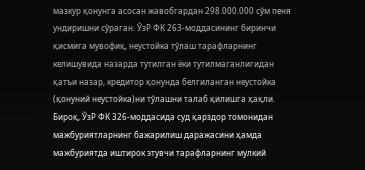мазкур қонунга асосан жавобгардан 298.000.000 сўм пеня ундиришни сўраган. ЎзР ФК 263-моддасининг биринчи қисмига мувофиқ, неустойка тўлаш тарафларнинг келишувида назарда тутилган ёки тутилмаганлигидан қатъи назар, кредитор қонунда белгиланган неустойка (қонуний неустойка)ни тўлашни талаб қилишга ҳақли. Бироқ, ЎзР ФК 326-моддасида суд қарздор томонидан мажбуриятларнинг бажарилиш даражасини ҳамда мажбуриятда иштирок этувчи тарафларнинг мулкий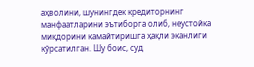аҳволини, шунингдек кредиторнинг манфаатларини эътиборга олиб, неустойка миқдорини камайтиришга ҳақли эканлиги кўрсатилган. Шу боис, суд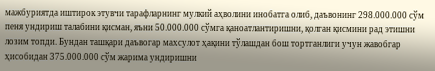мажбуриятда иштирок этувчи тарафларнинг мулкий аҳволини инобатга олиб, даъвонинг 298.000.000 сўм пеня ундириш талабини қисман, яъни 50.000.000 сўмга қаноатлантиришни, қолган қисмини рад этишни лозим топди. Бундан ташқари даъвогар махсулот ҳақини тўлашдан бош тортганлиги учун жавобгар ҳисобидан 375.000.000 сўм жарима ундиришни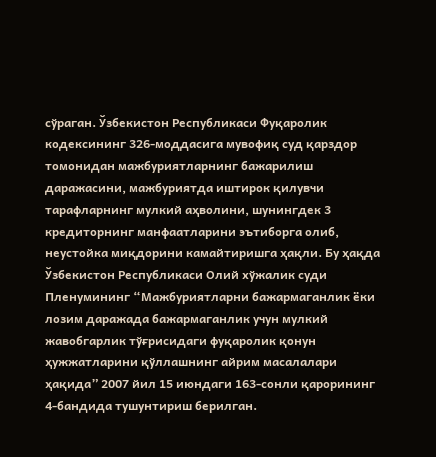сўраган. Ўзбекистон Республикаси Фуқаролик кодексининг 326-моддасига мувофиқ суд қарздор томонидан мажбуриятларнинг бажарилиш даражасини, мажбуриятда иштирок қилувчи тарафларнинг мулкий аҳволини, шунингдек 3 кредиторнинг манфаатларини эътиборга олиб, неустойка миқдорини камайтиришга ҳақли. Бу ҳақда Ўзбекистон Республикаси Олий хўжалик суди Пленумининг “Мажбуриятларни бажармаганлик ёки лозим даражада бажармаганлик учун мулкий жавобгарлик тўғрисидаги фуқаролик қонун ҳужжатларини қўллашнинг айрим масалалари ҳақида” 2007 йил 15 июндаги 163-сонли қарорининг 4-бандида тушунтириш берилган.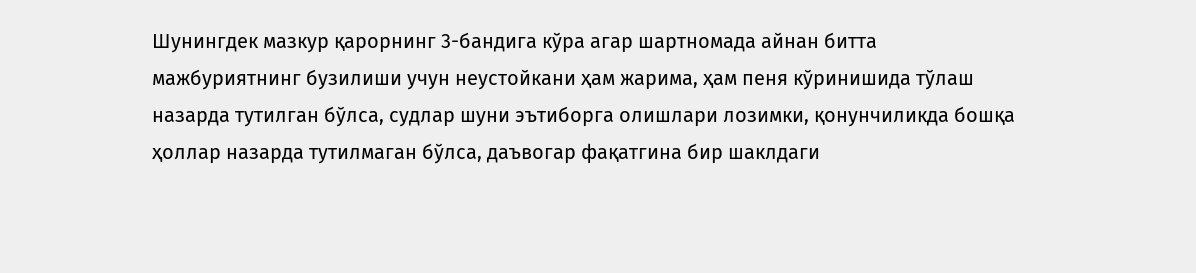Шунингдек мазкур қарорнинг 3-бандига кўра агар шартномада айнан битта мажбуриятнинг бузилиши учун неустойкани ҳам жарима, ҳам пеня кўринишида тўлаш назарда тутилган бўлса, судлар шуни эътиборга олишлари лозимки, қонунчиликда бошқа ҳоллар назарда тутилмаган бўлса, даъвогар фақатгина бир шаклдаги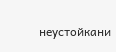неустойкани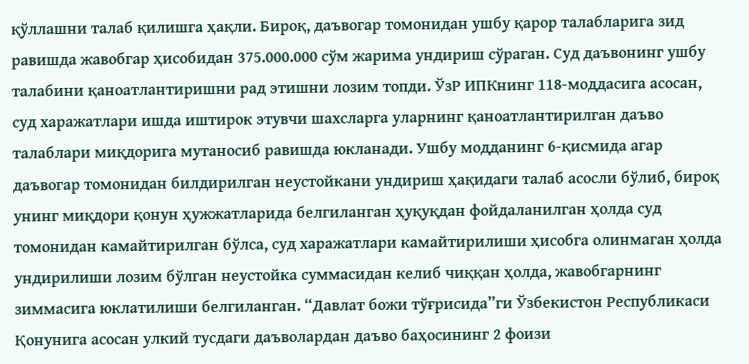қўллашни талаб қилишга ҳақли. Бироқ, даъвогар томонидан ушбу қарор талабларига зид равишда жавобгар ҳисобидан 375.000.000 сўм жарима ундириш сўраган. Суд даъвонинг ушбу талабини қаноатлантиришни рад этишни лозим топди. ЎзР ИПКнинг 118-моддасига асосан, суд харажатлари ишда иштирок этувчи шахсларга уларнинг қаноатлантирилган даъво талаблари миқдорига мутаносиб равишда юкланади. Ушбу модданинг 6-қисмида агар даъвогар томонидан билдирилган неустойкани ундириш ҳақидаги талаб асосли бўлиб, бироқ унинг миқдори қонун ҳужжатларида белгиланган ҳуқуқдан фойдаланилган ҳолда суд томонидан камайтирилган бўлса, суд харажатлари камайтирилиши ҳисобга олинмаган ҳолда ундирилиши лозим бўлган неустойка суммасидан келиб чиққан ҳолда, жавобгарнинг зиммасига юклатилиши белгиланган. “Давлат божи тўғрисида”ги Ўзбекистон Республикаси Қонунига асосан улкий тусдаги даъволардан даъво баҳосининг 2 фоизи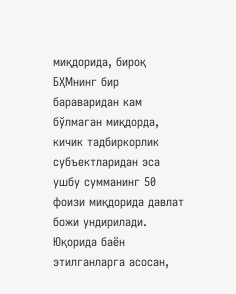миқдорида, бироқ БҲМнинг бир бараваридан кам бўлмаган миқдорда, кичик тадбиркорлик субъектларидан эса ушбу сумманинг 50 фоизи миқдорида давлат божи ундирилади. Юқорида баён этилганларга асосан,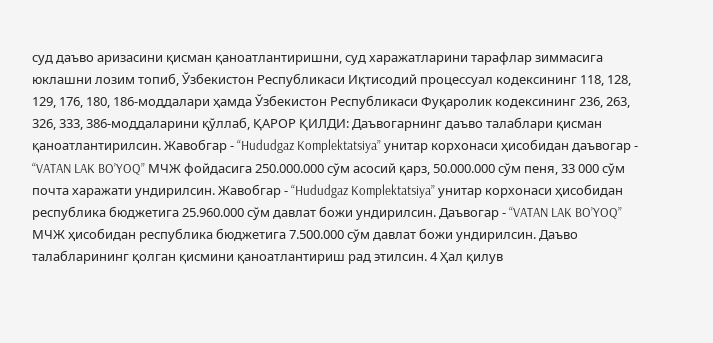суд даъво аризасини қисман қаноатлантиришни, суд харажатларини тарафлар зиммасига юклашни лозим топиб, Ўзбекистон Республикаси Иқтисодий процессуал кодексининг 118, 128, 129, 176, 180, 186-моддалари ҳамда Ўзбекистон Республикаси Фуқаролик кодексининг 236, 263, 326, 333, 386-моддаларини қўллаб, ҚАРОР ҚИЛДИ: Даъвогарнинг даъво талаблари қисман қаноатлантирилсин. Жавобгар - “Hududgaz Komplektatsiya” унитар корхонаси ҳисобидан даъвогар - “VATAN LAK BO’YOQ” МЧЖ фойдасига 250.000.000 сўм асосий қарз, 50.000.000 сўм пеня, 33 000 сўм почта харажати ундирилсин. Жавобгар - “Hududgaz Komplektatsiya” унитар корхонаси ҳисобидан республика бюджетига 25.960.000 сўм давлат божи ундирилсин. Даъвогар - “VATAN LAK BO’YOQ” МЧЖ ҳисобидан республика бюджетига 7.500.000 сўм давлат божи ундирилсин. Даъво талабларининг қолган қисмини қаноатлантириш рад этилсин. 4 Ҳал қилув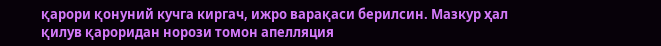қарори қонуний кучга киргач, ижро варақаси берилсин. Мазкур ҳал қилув қароридан норози томон апелляция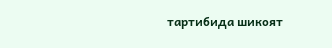тартибида шикоят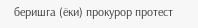беришга (ёки) прокурор протест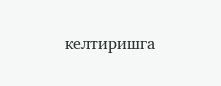келтиришга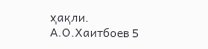ҳақли. А.О.Хаитбоев 5